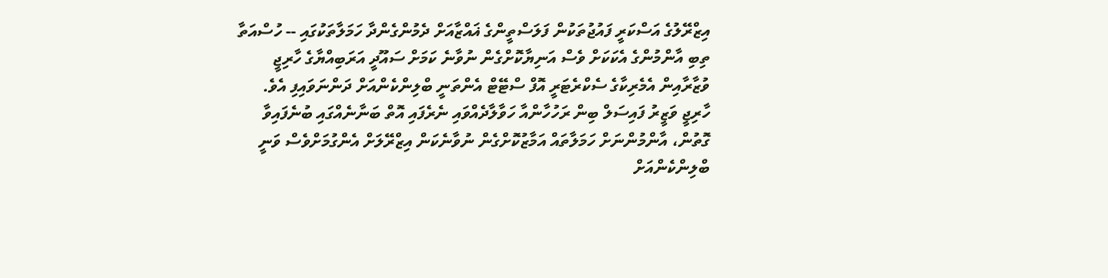އިޒްރޭލުގެ އަސްކަރީ ފައުޖުތަކުން ފަލަސްތީންގެ ޣައްޒާއަށް ދެމުންގެންދާ ހަމަލާތަކުގައި -- ހުސްއަތާ ތިބި އާންމުންގެ އެކަކަށް ވެސް އަނިޔާކޮށްގެން ނުވާނެ ކަމަށް ސައޫދީ އަރަބިއްޔާގެ ހާރިޖީ ވުޒާރާއިން އެމެރިކާގެ ސެކްރެޓަރީ އޮފް ސްޓޭޓް އެންތަނީ ބްލިންކެންއަށް ދަންނަވައިފި އެވެ.
ހާރިޖީ ވަޒީރު ފައިސަލް ބިން ރަހުހާންއާ ހަވާލާދެއްވައި ނެރެފައި އޮތް ބަނާނެއްގައި ބުނެފައިވާ ގޮތުން، އާންމުންނަށް ހަމަލާތައް އަމާޒުކޮށްގެން ނުވާނެކަން އިޒްރޭލަށް އެންގުމަށްވެސް ވަނީ ބްލިންކެންއަށް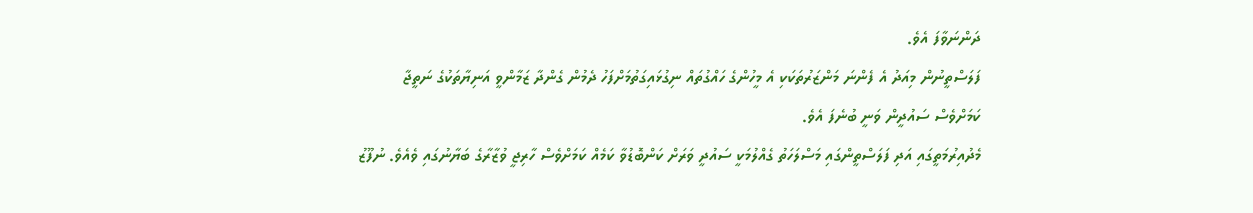ދަންނަވާފަ އެވެ.
ފަލަސްތީނުން މިއަދު އެ ފެންނަ މަންޒަރުތަކަކި އެ މީހުންގެ ހައްގުތައް ނިގުޅައިގަތުމަށްފަހު ދެމުން ގެންދާ ޒަމާންވީ އަނިޔާތަކުގެ ނަތީޖާ ކަމަށްވެސް ސައުދީން ވަނީ ބުނެފަ އެވެ.
މެދުއިރުމަތީގައި އަދި ފަލަސްތީންގައި މަސްލަހަތު ގެއްލުމަކީ ސައުދީ ވަރަށް ކަންބޮޑުވާ ކަމެއް ކަމަށްވެސް ހާރިޖީ ވުޒާރާގެ ބަޔާނުގައި ވެއެވެ. ނުފޫޒު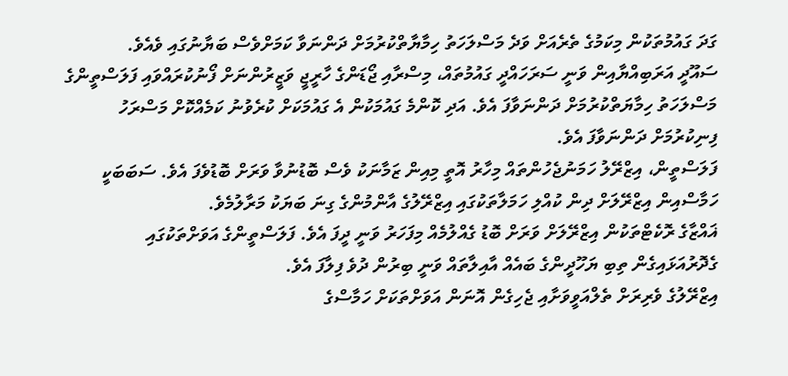ގަދަ ގައުމުތަކުން މިކަމުގެ ތެރެއަށް ވަދެ މަސްލަހަތު ހިމާޔާތްކުރުމަށް ދަންނަވާ ކަމަށްވެސް ބަޔާނުގައި ވެއެވެ.
ސައޫދީ އަރަބިއްޔާއިން ވަނީ ސަރަހައްދީ ގައުމުތައް، މިސްރާއި ޖޯޑަންގެ ހާރީޖީ ވަޒީރުންނަށް ފޯނުކުރައްވައި ފަލަސްތީންގެ މަސްލަހަތު ހިމާޔަތްކުރުމަށް ދަންނަވާފަ އެވެ. އަދި ކޮންމެ ގައުމަކުން އެ ގައުމަކަށް ކުރެވުނު ކަމެއްކޮށް މަސްރަހު ފިނިކުރުމަށް ދަންނަވާފަ އެވެ.
ފަލަސްތީން، އިޒްރޭލު ހަމަނުޖެހުންތައް މިހާރު އޮތީ މިއިން ޒަމާނަކު ވެސް ބޮޑުނުވާ ވަރަށް ބޮޑުވެފަ އެވެ. ސަބަބަކީ ހަމާސްއިން އިޒްރޭލަށް ދިން ކުއްލި ހަމަލާތަކުގައި އިޒްރޭލުގެ އާންމުންގެ ގިނަ ބަޔަކު މަރާލުމެވެ.
ޣައްޒާގެ ރޮކެޓްތަކުން އިޒްރޭލަށް ވަރަށް ބޮޑު ގެއްލުމެއް މިފަހަރު ވަނީ ދީފަ އެވެ. ފަލަސްތީންގެ އަވަށްތަކުގައި ގެދޮރުއަޅައިގެން ތިބި ޔަހޫދީންގެ ބައެއް އާއިލާތައް ވަނީ ބިރުން ދުވެ ފިލާފަ އެވެ.
އިޒްރޭލުގެ ވެރިރަށް ތެލްއަވީވަށާއި ޖެހިގެން އޮނަން އަވަށްތަކަށް ހަމާސްގެ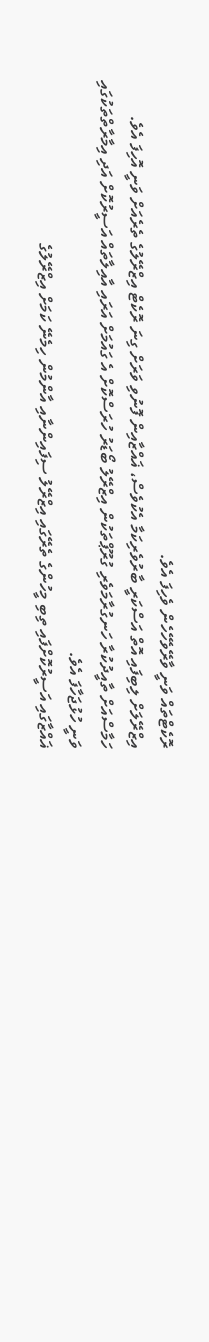ރޮކެޓްތައް ވަނީ ވާރޭވެހޭހެން ވެހިފަ އެވެ.
އިޒްރޭލަށް ލިބިފައި އޮތް އަސްކަރީ ބާރުވެރިކަމާ އެކުވެސް، ޣައްޒާއިން ފޮނުވި ވަރަށް ގިނަ ރޮކެޓް އިޒްރޭލުގެ ތެރެއަށް ވަނީ އޮހިފަ އެވެ.
ހަމާސްއަށް ތާއީދުކުރާ ހަނގުރާމަވެރި ގުރޫޕްތަކުން އިޒްރޭލު ބޯޑަރު ހުރަސްކޮށް އެ ގައުމަށް އަރައި އާއިލާތައް އަސީރުކޮށް އަދި އިމާރާތްތަކުގައި ވަނީ ހުޅުޖަހާފަ އެވެ.
ޣައްޒާގައި އަސީރުކޮށްފައި ތިބި މީހުންގެ ތެރޭގައި އިޒްރޭލު ސިފައިންނާއި އާންމުން ހިމެނޭ ކަމަށް އިޒްރޭލުގެ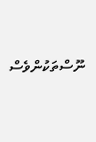ނޫސްތަކުންވެސް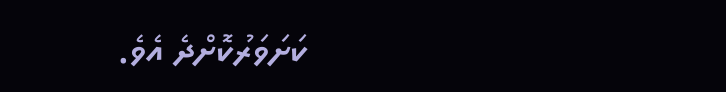ކަށަވަރުކޮށްދެ އެވެ.